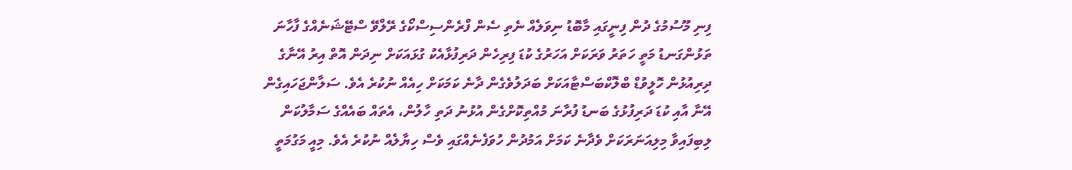ފިނި މޫސުމުގެ ދުން ފިނީގައި މާބޮޑު ނިވަލެއް ނެތި ސެން ފްރެންސިސްކޯގެ ރޭލްވޭ ސްޓޭޝަނެއްގެ ފާހާނަ ތަޅުންގަނޑު މަތީ ހަތަރު ވަރަކަށް އަހަރުގެ ކުޑަ ފިރިހެން ދަރިފުޅާއެކު ގުޅައަކަށް ނިދަން އޮތް އިރު އޭނާގެ ދިރިއުޅުން ހޮލީވުޑް ބްލޮކްބަސްޓާއަކަށް ބަދަލުވެގެން ދާނެ ކަމަކަށް ހިއެއް ނުކުރެ އެވެ. ސަލާންޖަހައިގެން އޭނާ އާއި ކުޑަ ދަރިފުޅުގެ ބަނޑު ފުރާނަ މުއްތިކޮށްގެން އުޅުނު ދަތި ހާލުން، އެތައް ބައެއްގެ ސަމާލުކަން ލިބިފައިވާ މިލިއަނަރަކަށް ވެދާނެ ކަމަށް އަމުދުން ހުވަފެނެއްގައި ވެސް ހިޔާލެއް ނުކުރެ އެވެ. މިއީ މަގުމަތީ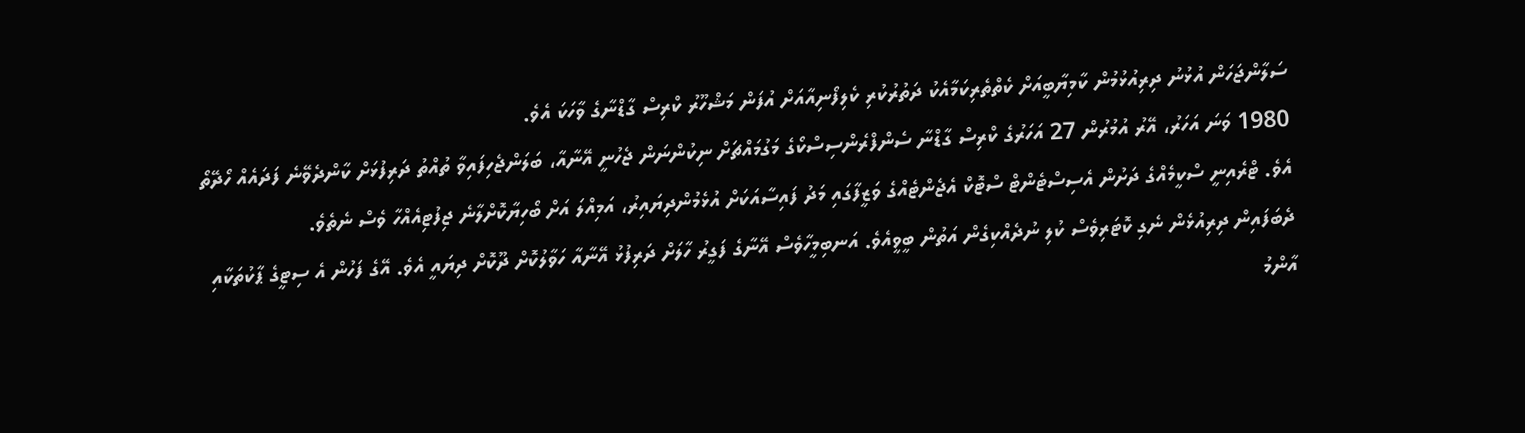ސަލާންޖަހަން އުޅުނު ދިރިއުޅުމުން ކާމިޔާބީއަށް ކެތްތެރިކަމާއެކު ދަތުރުކުރި ކެލިފޯނިއާއަށް އުފަން މަޝްހޫރު ކްރިސް ގާޑްނާގެ ވާހަކަ އެވެ.
1980 ވަނަ އަހަރު، އޭރު އުމުރުން 27 އަހަރުގެ ކްރިސް ގާޑްނާ ސެންފްރެންސިސްކޯގެ މަގުމައްޗަށް ނިކުންނަން ޖެހުނީ އޭނާއާ، ބަލަންޖެހިފައިވާ ތުއްތު ދަރިފުޅަށް ކާންދެވޭނެ ފަދައެއް ހޯދޭތޯ އެވެ. ޓްރެއިނީ ސްކީމެއްގެ ދަށުން އެސިސްޓެންޓް ސްޓޮކް އެޖެންޓެއްގެ ވަޒީފާގައި މަދު ފައިސާއަކަށް އުޅެމުންދިޔައިރު، އަމިއްލަ އަށް ބޯހިޔާކޮށްލާނެ ޖިފުޓިއެއްހާ ވެސް ނެތެވެ.
ދެބަފައިން ދިރިއުޅެން ނެގި ކޮޓަރިވެސް ކުލި ނުދެއްކިގެން އަތުން ބީވީއެވެ. އަނބިމީހާވެސް އޭނާގެ ފަގީރު ހާލަށް ދަރިފުޅު އޭނާއާ ހަވާލުކޮށް ދޫކޮށް ދިޔައީ އެވެ. އޭގެ ފަހުން އެ ސިޓީގެ ޕާކުތަކާއި އާންމު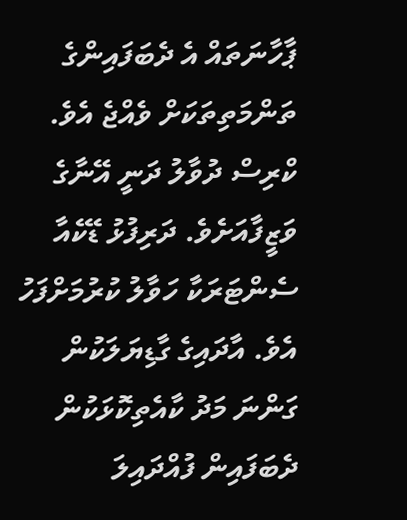ޕާހާނަތައް އެ ދެބަފައިންގެ ތަންމަތިތަކަށް ވެއްޖެ އެވެ.
ކްރިސް ދުވާލު ދަނީ އޭނާގެ ވަޒީފާއަށެވެ. ދަރިފުޅު ޑޭކެއާ ސެންޓަރަކާ ހަވާލު ކުރުމަށްފަހު އެވެ. އާދައިގެ ގާޑިޔަލަކުން ގަންނަ މަދު ކާއެތިކޮޅަކުން ދެބަފައިން ފުއްދައިލަ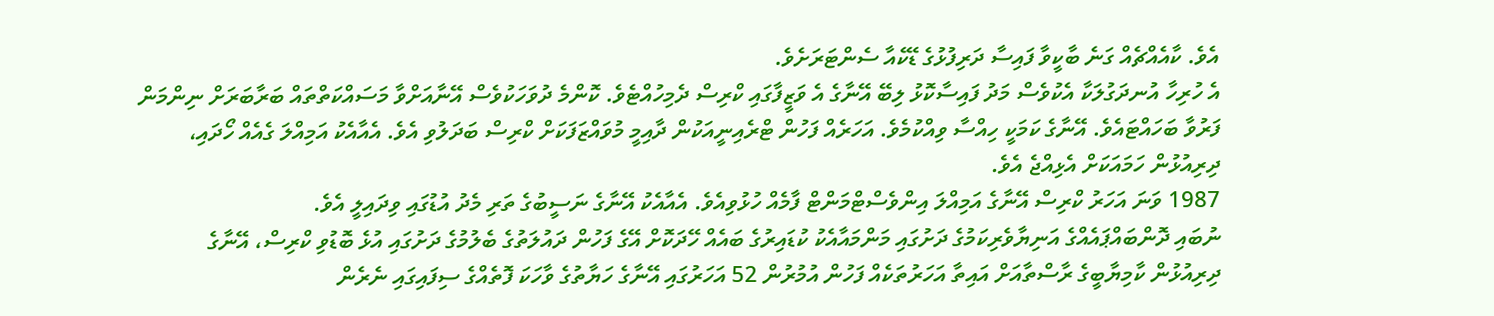އެވެ. ކާއެއްޗެއް ގަނެ ބާކީވާ ފައިސާ ދަރިފުޅުގެ ޑޭކެއާ ސެންޓަރަށެވެ.
އެ ހުރިހާ އުނދަގުލަކާ އެކުވެސް މަދު ފައިސާކޮޅު ލިބޭ އޭނާގެ އެ ވަޒީފާގައި ކްރިސް ދެމިހުއްޓެވެ. ކޮންމެ ދުވަހަކުވެސް އޭނާއަށްވާ މަސައްކަތްތައް ބަރާބަރަށް ނިންމަން ފަރުވާ ބަހައްޓައެވެ. އޭނާގެ ކަމަކީ ހިއްސާ ވިއްކުމެވެ. އަހަރެއް ފަހުން ޓްރެއިނީއަކުން ދާއިމީ މުވައްޒަފަކަށް ކްރިސް ބަދަލުވި އެވެ. އެއާއެކު އަމިއްލަ ގެއެއް ހޯދައި، ދިރިއުޅުން ހަމައަކަށް އެޅިއްޖެ އެވެ.
1987 ވަނަ އަހަރު ކްރިސް އޭނާގެ އަމިއްލަ އިންވެސްޓްމަންޓް ފާމެއް ހުޅުވިއެވެ. އެއާއެކު އޭނާގެ ނަސީބުގެ ތަރި މެދު އުޑުގައި ވިދައިލީ އެވެ.
ނުބައި ދޮންބައްޕައެއްގެ އަނިޔާވެރިކަމުގެ ދަށުގައި މަންމައާއެކު ކުޑައިރުގެ ބައެއް ހޭދަކޮށް އޭގެ ފަހުން ދައުލަތުގެ ބެލުމުގެ ދަށުގައި އުޅެ ބޮޑުވި ކްރިސް، އޭނާގެ ދިރިއުޅުން ކާމިޔާބީގެ ރާސްތާއަށް އައިތާ އަހަރުތަކެއް ފަހުން އުމުރުން 52 އަހަރުގައި އޭނާގެ ހަޔާތުގެ ވާހަކަ ފޮތެއްގެ ސިފައިގައި ނެރެން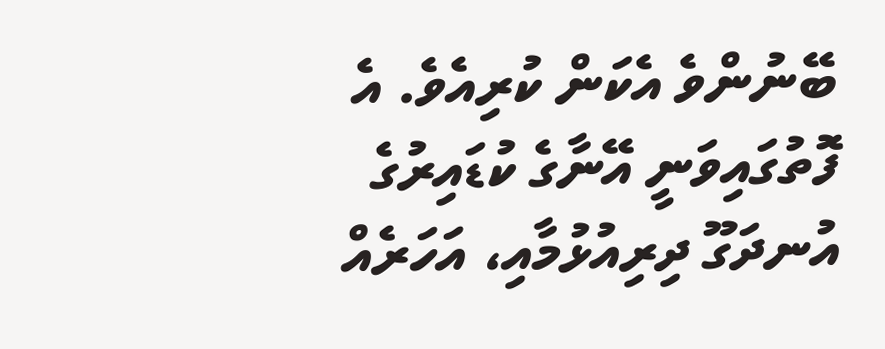ބޭނުންވެ އެކަން ކުރިއެވެ. އެ ފޮތުގައިވަނީ އޭނާގެ ކުޑައިރުގެ އުނދަގޫ ދިރިއުޅުމާއި، އަހަރެއް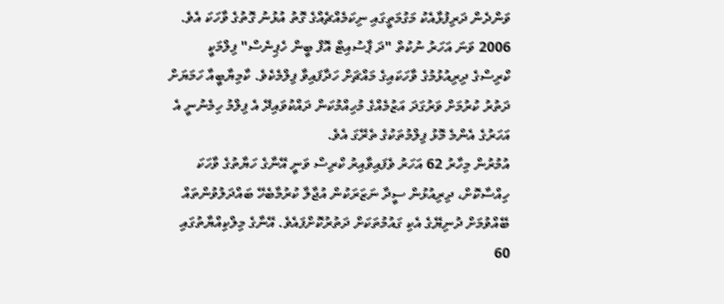ވަންދެން ދަރިފުޅާއެކު މަގުމަތީގައި ނިކަމެއްޗެއްގެ ގޮތު އުޅުނު ގޮތުގެ ވާހަކަ އެވެ.
2006 ވަނަ އަހަރު ނުކުތް "ދަ ޕާސުއިޓް އޮފް ބީން ހެޕިނެސް" ފިލްމަކީ ކްރިސްގެ ދިރިއުޅުމުގެ ވާހަކައިގެ މައްޗަށް ހަދާފައިވާ ފިލްމެކެވެ. ކާމިޔާބީއާ ހަމަޔަށް ދަތުރު ކުރުމަށް ވަރުގަދަ އަޒުމެއްގެ މުހިއްމުކަން ދައްކުވައިދޭ އެ ފިލްމު ހިމެނުނީ އެ އަހަރުގެ އެންމެ މޮޅު ފިލްމުތަކުގެ ތެރޭގަ އެވެ.
އުމުރުން މިހާރު 62 އަހަރު ވެފައިވާއިރު ކްރިސް ވަނީ އޭނާގެ ހަޔާތުގެ ވާހަކަ ހިއްސާކޮށް، ދިރިއުޅުން ސީދާ ނަޒަރަކުން އުޖާލާ ކުރުމާބެހޭ ބައްދަލުވުންތައް ބޭއްވުމަށް ދުނިޔޭގެ އެކި ގައުމުތަކަށް ދަތުރުކޮށްފައެވެ. އޭނާގެ މިލްކިއްޔާތުގައި 60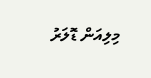މިލިއަން ޑޮލަރު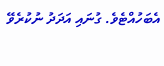އެބަހުއްޓެވެ. ގުނައި އަދަދު ނުކުރެވޭ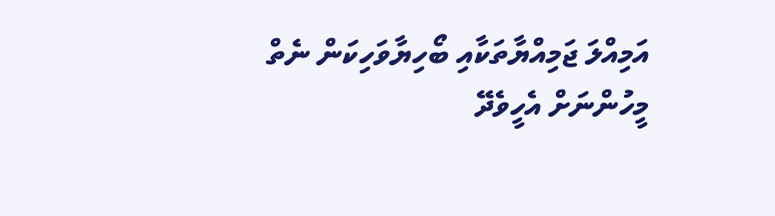އަމިއްލަ ޖަމިއްޔާތަކާއި ބޯހިޔާވަހިކަން ނެތް މީހުންނަށް އެހީވެދޭ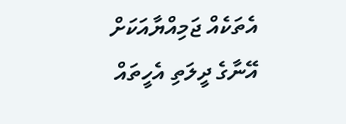އެތަކެއް ޖަމިއްޔާއަކަށް އޭނާގެ ދީލަތި އެހީތައް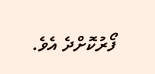ފޯރުކޮށްދެ އެވެ.